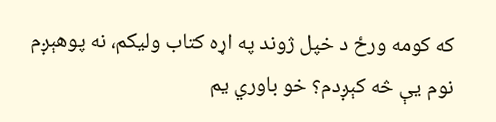که کومه ورځ د خپل ژوند په اړه کتاب ولیکم، نه پوهېږم نوم یې څه کېږدم؟ خو باوري یم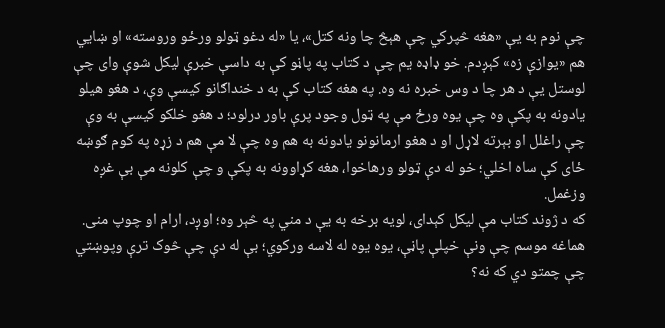چې نوم به یې «هغه څپرکي چې هېڅ چا ونه کتل»، یا «له دغو ټولو ورځو وروسته» او ښايي هم «یوازې زه» کېږدم. خو ډاډه یم چې د کتاب په پاڼو کې به داسې خبرې لیکل شوې وای چې لوستل یې د هر چا د وس خبره نه وه. په هغه کتاب کې به د خنداګانو کیسې وې، د هغو هیلو یادونه به پکې وه چې یوه ورځ مې په ټول وجود پرې باور درلود؛ د هغو خلکو کیسې به وې چې راغلل او بېرته لاړل او د هغو ارمانونو یادونه به هم وه چې لا مې هم د زړه په کوم ګوښه ځای کې ساه اخلي؛ خو له دې ټولو ورهاخوا، هغه کړاوونه به پکې و چې کلونه مې بې غږه وزغمل.
که د ژوند کتاب مې لیکل کېدای، لویه برخه به یې د مني په څېر وه؛ اوږد، ارام او چوپ منی. هماغه موسم چې ونې خپلې پاڼې، یوه یوه له لاسه ورکوي؛ بې له دې چې څوک ترې وپوښتي چې چمتو دي که نه؟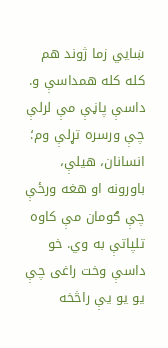ښايي زما ژوند هم کله کله همداسې و. داسې پاڼې مې لرلې چې ورسره تړلې وم؛ انسانان، هیلې، باورونه او هغه ورځې چې ګومان مې کاوه تلپاتې به وي. خو داسې وخت راغی چې یو یو یې راڅخه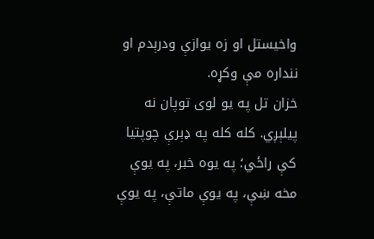واخیستل او زه یوازې ودرېدم او ننداره مې وکړه.
خزان تل په یو لوی توپان نه پیلېږي. کله کله په ډېرې چوپتیا کې راځي؛ په یوه خبر، په یوې مخه ښې، په یوې ماتې، په یوې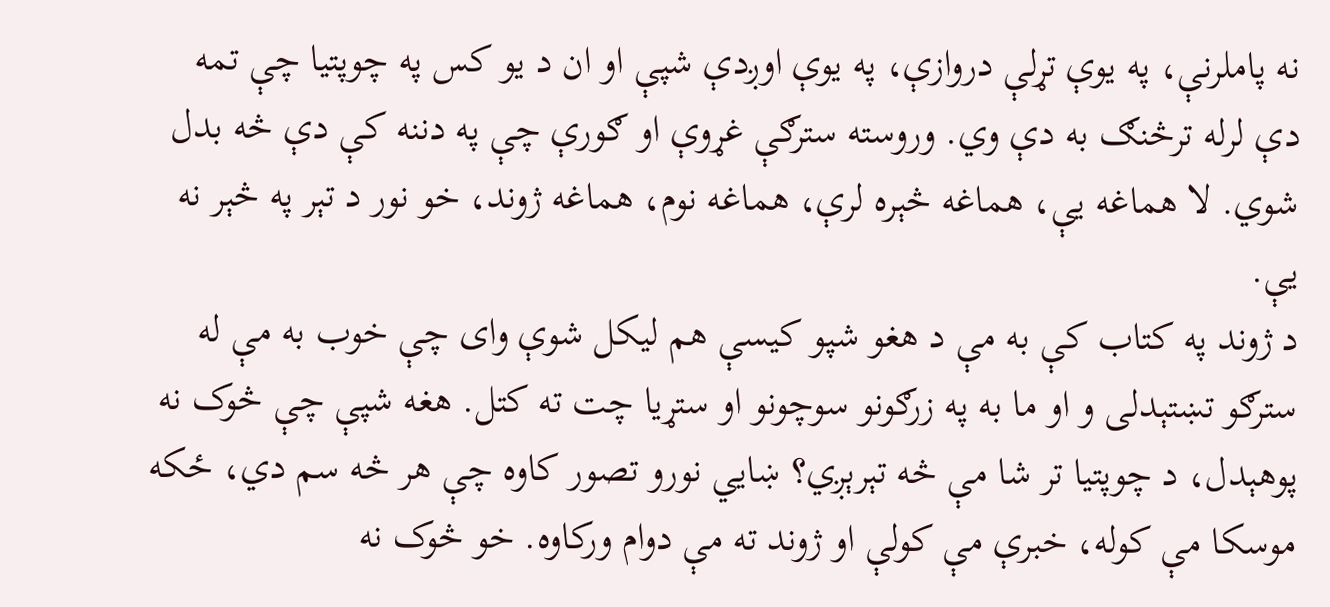نه پاملرنې، په یوې تړلې دروازې، په یوې اوږدې شپې او ان د یو کس په چوپتیا چې تمه دې لرله ترڅنګ به دې وي. وروسته سترګې غړوې او ګورې چې په دننه کې دې څه بدل شوي. لا هماغه یې، هماغه څېره لرې، هماغه نوم، هماغه ژوند، خو نور د تېر په څېر نه یې.
د ژوند په کتاب کې به مې د هغو شپو کیسې هم لیکل شوې وای چې خوب به مې له سترګو تښتېدلی و او ما به په زرګونو سوچونو او ستړیا چت ته کتل. هغه شپې چې څوک نه پوهېدل، د چوپتیا تر شا مې څه تېرېږي؟ ښايي نورو تصور کاوه چې هر څه سم دي، ځکه موسکا مې کوله، خبرې مې کولې او ژوند ته مې دوام ورکاوه. خو څوک نه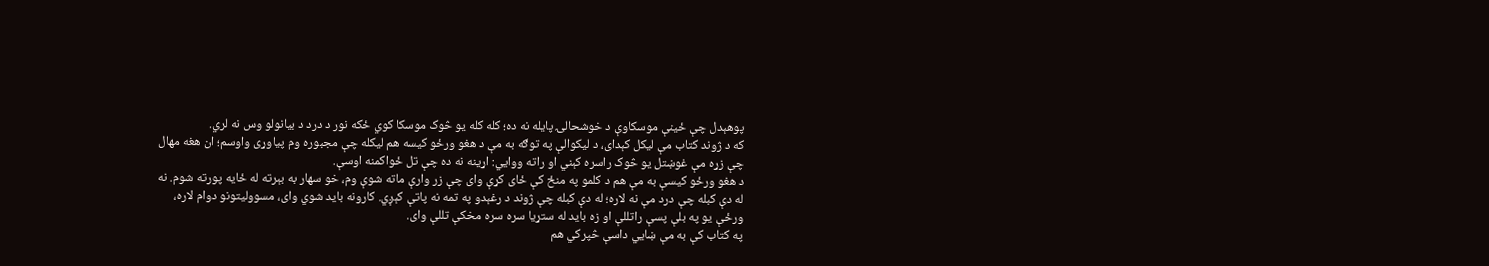پوهېدل چې ځينې موسکاوې د خوشحالۍ پایله نه ده؛ کله کله یو څوک موسکا کوي ځکه نور د درد د بیانولو وس نه لري.
که د ژوند کتاب مې لیکل کېدای، د لیکوالې په توګه به مې د هغو ورځو کیسه هم لیکله چې مجبوره وم پیاوړی واوسم؛ ان هغه مهال چې زړه مې غوښتل یو څوک راسره کېني او راته ووایي: اړینه نه ده چې تل ځواکمنه اوسې.
د هغو ورځو کیسې به مې هم د کلمو په منځ کې ځای کړې وای چې زر وارې ماته شوې وم، خو سهار به بېرته له ځایه پورته شوم. نه له دې کبله چې درد مې نه لاره؛ له دې کبله چې ژوند د رغېدو په تمه نه پاتې کېږي. کارونه باید شوي وای، مسوولیتونو دوام لاره، ورځې یو په بلې پسې راتللې او زه باید له ستړیا سره سره مخکې تللې وای.
په کتاب کې به مې ښايي داسې څپرکي هم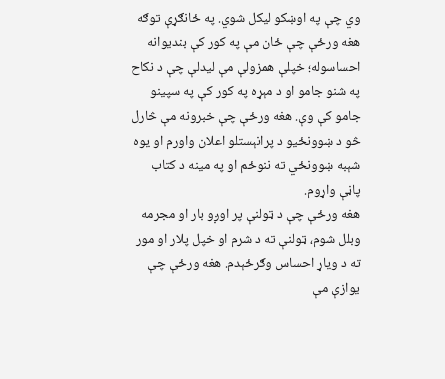وي چې په اوښکو لیکل شوي. په ځانګړې توګه هغه ورځې چې ځان مې په کور کې بندیوانه احساسوله؛ خپلې همزولې مې لیدلې چې د نکاح په شنو جامو او د مېړه په کور کې په سپینو جامو کې وې. هغه ورځې چې خبرونه مې څارل څو د ښوونځيو د پرانېستلو اعلان واورم او یوه شېبه ښوونځي ته ننوځم او په مینه د کتاب پاڼې واړوم.
هغه ورځې چې د ټولنې پر اوږو بار او مجرمه وبلل شوم، ټولنې ته د شرم او خپل پلار او مور ته د ویاړ احساس وګرځېدم. هغه ورځې چې یوازې مې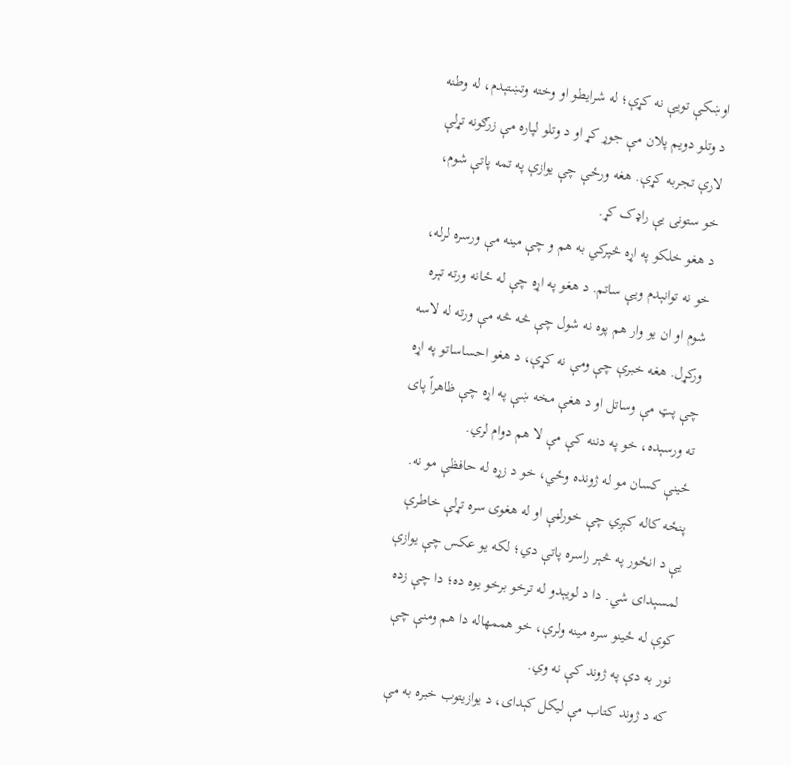اوښکې تویې نه کړې؛ له شرایطو او وخته وتښتېدم، له وطنه د وتلو دویم پلان مې جوړ کړ او د وتلو لپاره مې زرګونه تړلې لارې تجربه کړې. هغه ورځې چې یوازې په تمه پاتې شوم، خو ستونی یې راډک کړ.
د هغو خلکو په اړه څپرکي به هم و چې مینه مې ورسره لرله، خو نه توانېدم ویې ساتم. د هغو په اړه چې له ځانه ورته تېره شوم او ان یو وار هم پوه نه شول چې څه څه مې ورته له لاسه ورکړل. هغه خبرې چې ومې نه کړې، د هغو احساساتو په اړه چې پټ مې وساتل او د هغې مخه ښې په اړه چې ظاهراً پای ته ورسېده، خو په دننه کې مې لا هم دوام لري.
ځینې کسان مو له ژونده وځي، خو د زړه له حافظې مو نه. پنځه کاله کېږي چې خورلڼې او له هغوی سره تړلې خاطرې یې د انځور په څېر راسره پاتې دي؛ لکه یو عکس چې یوازې لمسېدای شي. دا د لویېدو له ترخو برخو یوه ده؛ دا چې زده کوې له ځینو سره مینه ولرې، خو هممهاله دا هم ومنې چې نور به دې په ژوند کې نه وي.
که د ژوند کتاب مې لیکل کېدای، د یوازیتوب خبره به مې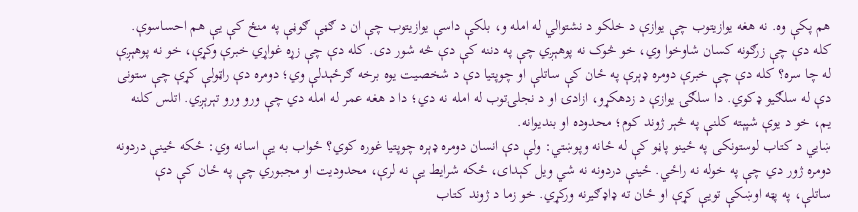هم پکې وه. نه هغه یوازیتوب چې یوازې د خلکو د نشتوالي له امله و، بلکې داسې یوازیتوب چې ان د ګڼې ګوڼې په منځ کې یې هم احساسوې. کله دې چې زرګونه کسان شاوخوا وي، خو څوک نه پوهېږي چې په دننه کې دې څه شور دی. کله دې چې زړه غواړي خبرې وکړې، خو نه پوهېږې له چا سره؟ کله دې چې خبرې دومره ډېرې په ځان کې ساتلې او چوپتیا دې د شخصیت یوه برخه ګرځېدلې وي؛ دومره دې راټولې کړې چې ستونی دې له سلګیو ډکوي. دا سلګۍ یوازې د زدهکړو، ازادۍ او د نجلۍتوب له امله نه دي؛ دا د هغه عمر له امله دي چې ورو ورو تېرېږي. اتلس کلنه یم، خو د یوې شپېته کلنې په څېر ژوند کوم؛ محدوده او بندیوانه.
ښايي د کتاب لوستونکی په ځینو پاڼو کې له ځانه وپوښتي: ولې دې انسان دومره ډېره چوپتیا غوره کوي؟ ځواب به یې اسانه وي: ځکه ځينې دردونه دومره ژور دي چې په خوله نه راځي. ځينې دردونه نه شي ویل کېدای، ځکه شرایط یې نه لرې، محدودیت او مجبوري چې په ځان کې دې ساتلې، په پټه اوښکې تویې کړې او ځان ته ډاډګیرنه ورکړي. خو زما د ژوند کتاب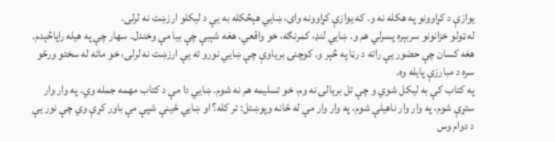یوازې د کړاوونو په هکله نه و. که یوازې کړاوونه وای، ښايي هېڅکله به یې د لیکلو ارزښت نه لرلی.
له ټولو خزانونو سربېره پسرلي هم و. ښايي لنډ، کمرنګه، خو واقعي. هغه شېبې چې بیا مې وخندل. سهار چې په هیله راپاڅېدم. هغه کسان چې حضور یې راته د رڼا په څېر و. کوچنۍ بریاوې چې ښايي نورو ته یې ارزښت نه لرلی، خو ماته له سختو ورځو سره د مبارزې پایله وه.
په کتاب کې به لیکل شوي و چې تل بریالۍ نه وم، خو تسلیمه هم نه شوم. ښايي دا مې د کتاب مهمه جمله وي. په وار وار ستړې شوم، په وار وار ناهیلې شوم، په وار وار مې له ځانه وپوښتل: تر کله؟ او ښايي ځينې شپې مې باور کړې وي چې نور یې د دوام وس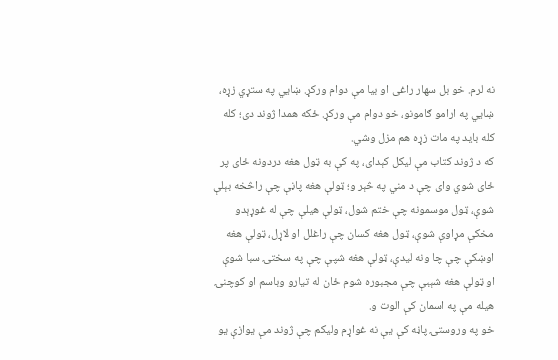نه لرم. خو بل سهار راغی او بیا مې دوام ورکړ. ښايي په ستړي زړه، ښايي په ارامو ګامونو، خو دوام مې ورکړ. ځکه همدا ژوند دی؛ کله کله باید په مات زړه هم مزل وشي.
که د ژوند کتاب مې لیکل کېدای، په کې به ټول هغه دردونه ځای پر ځای شوي وای چې د مني په څېر و؛ ټولې هغه پاڼې چې راڅخه بېلې شوې، ټول موسمونه چې ختم شول، ټولې هیلې چې له غوړېدو مخکې مړاوې شوې، ټول هغه کسان چې راغلل او لاړل، ټولې هغه اوښکې چې چا ونه لیدې، ټولې هغه شپې چې په سختۍ سبا شوې او ټولې هغه شېبې چې مجبوره شوم ځان له تیارو وباسم او کوچنۍ هیله مې په اسمان کې الوت و.
خو په وروستۍ پاڼه کې یې نه غواړم ولیکم چې ژوند مې یوازې یو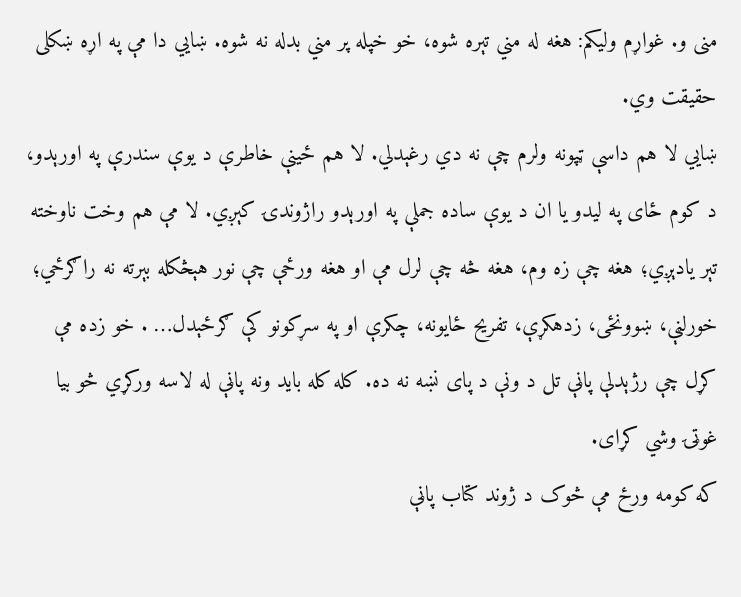منی و. غواړم ولیکم: هغه له مني تېره شوه، خو خپله پر مني بدله نه شوه. ښايي دا مې په اړه ښکلی حقیقت وي.
ښايي لا هم داسې ټپونه ولرم چې نه دي رغېدلي. لا هم ځینې خاطرې د یوې سندرې په اورېدو، د کوم ځای په لیدو یا ان د یوې ساده جملې په اورېدو راژوندۍ کېږي. لا مې هم وخت ناوخته تېر یادېږي؛ هغه چې زه وم، هغه څه چې لرل مې او هغه ورځې چې نور هېڅکله بېرته نه راګرځي؛ خورلڼې، ښوونځی، زدهکړې، تفریح ځایونه، چکرې او په سړکونو کې ګرځېدل… . خو زده مې کړل چې رژېدلې پاڼې تل د ونې د پای نښه نه ده. کله کله باید ونه پاڼې له لاسه ورکړي څو بیا غوټۍ وشي کړای.
که کومه ورځ مې څوک د ژوند کتاب پاڼې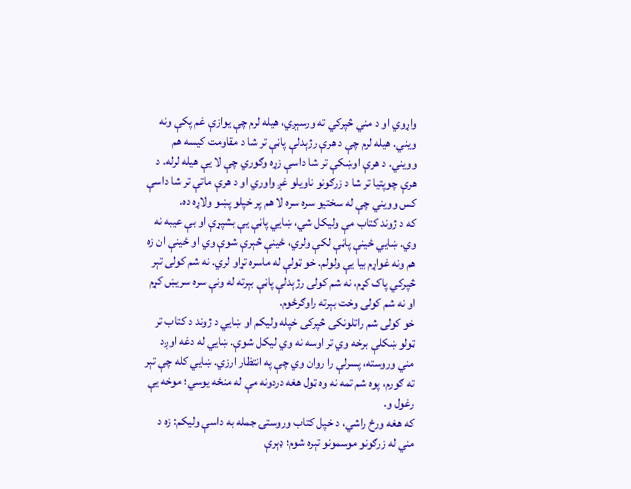واړوي او د مني څپرکي ته ورسېږي، هیله لرم چې یوازې غم پکې ونه ویني. هیله لرم چې د هرې رژېدلې پاڼې تر شا د مقاومت کیسه هم وویني. د هرې اوښکې تر شا داسې زړه وګوري چې لا یې هیله لرله. د هرې چوپتیا تر شا د زرګونو ناویلو غږ واوري او د هرې ماتې تر شا داسې کس وویني چې له سختیو سره سره لا هم پر خپلو پښو ولاړه ده.
که د ژوند کتاب مې ولیکل شي، ښايي پاڼې یې بشپړې او بې عیبه نه وي. ښايي ځینې پاڼې لکې ولري، ځینې څېرې شوې وي او ځينې ان زه هم ونه غواړم بیا یې ولولم. خو ټولې له ماسره تړاو لري. نه شم کولی تېر څپرکي پاک کړم، نه شم کولی رژېدلې پاڼې بېرته له ونې سره سریښ کړم او نه شم کولی وخت بېرته راوګرځوم.
خو کولی شم راتلونکی څپرکی خپله ولیکم او ښايي د ژوند د کتاب تر ټولو ښکلې برخه وي تر اوسه نه وي لیکل شوې. ښايي له دغه اوږد مني وروسته، پسرلې را روان وي چې په انتظار ارزي. ښايي کله چې تېر ته ګورم، پوه شم تمه نه وه ټول هغه دردونه مې له منځه یوسي؛ موخه یې رغول و.
که هغه ورځ راشي، د خپل کتاب وروستۍ جمله به داسې ولیکم: زه د مني له زرګونو موسمونو تېره شوم؛ ډېرې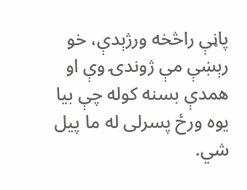پاڼې راڅخه ورژېدې، خو رېښې مې ژوندۍ وې او همدې بسنه کوله چې بیا یوه ورځ پسرلی له ما پیل شي.